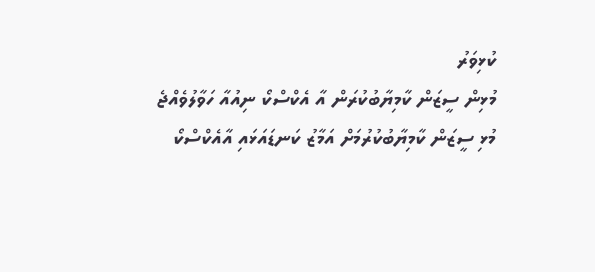ކުޅިވަރު
މުޅިން ސީޒަން ކާމިޔާބުކުރަން އާ އެކްސްކޯ ނިއުއާ ހަވާލުވެއްޖެ
މުޅި ސީޒަން ކާމިޔާބުކުރުމަށް އަމާޒު ކަނޑައަޅައި އާއެކްސްކޯ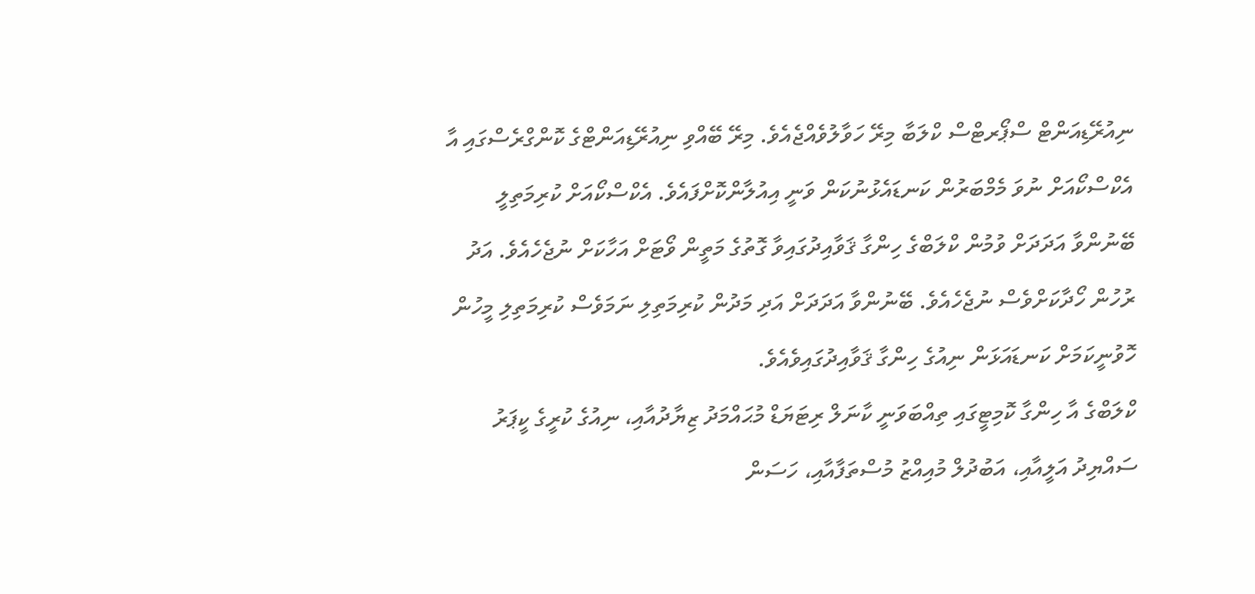ނިއުރޭޑިއަންޓް ސްޕޯރޓްސް ކްލަބާ މިރޭ ހަވާލުވެއްޖެއެވެ. މިރޭ ބޭއްވި ނިއުރޭޑިއަންޓްގެ ކޮންގްރެސްގައި އާ އެކްސްކޯއަށް ނުވަ މެމްބަރުން ކަނޑައެޅުނުކަން ވަނީ އިއުލާންކޮށްފައެވެ. އެކްސްކޯއަށް ކުރިމަތިލީ ބޭނުންވާ އަދަދަށް ވުމުން ކްލަބްގެ ހިންގާ ޤަވާއިދުގައިވާ ގޮތުގެ މަތީން ވޯޓަށް އަހާކަށް ނުޖެހެއެވެ. އަދު ރުހުން ހޯދާކަށްވެސް ނުޖެހެއެވެ. ބޭނުންވާ އަދަދަށް އަދި މަދުން ކުރިމަތިލި ނަމަވެސް ކުރިމަތިލި މީހުން ހޮވުނީކަމަށް ކަނޑައަޅަން ނިއުގެ ހިންގާ ޤަވާއިދުގައިވެއެވެ.
ކްލަބްގެ އާ ހިންގާ ކޮމިޓީގައި ތިއްބަވަނީ ކާނަލް ރިޓަޔަޑް މުޙައްމަދު ޒިޔާދުއާއި، ނިއުގެ ކުރީގެ ކީޕަރު ސައްޔިދު އަލީއާއި، އަބުދުލް މުއިއްޒު މުސްތަފާއާއި، ހަސަން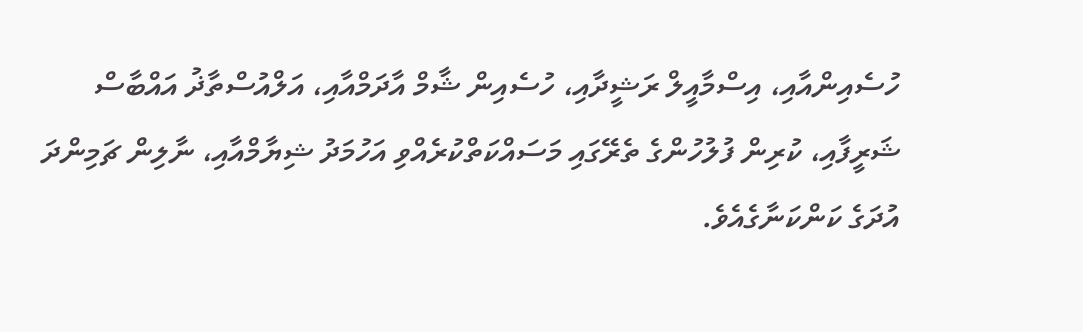ހުސެއިންއާއި، އިސްމާއީލް ރަޝީދާއި، ހުސެއިން ޝާމް އާދަމްއާއި، އަލްއުސްތާޛު އައްބާސް ޝަރީފާއި، ކުރިން ފުލުހުންގެ ތެރޭގައި މަސައްކަތްކުރެއްވި އަހުމަދު ޝިޔާމްއާއި، ނާލިން ޗަމިންދަ އުދަގެ ކަންކަނާގެއެވެ.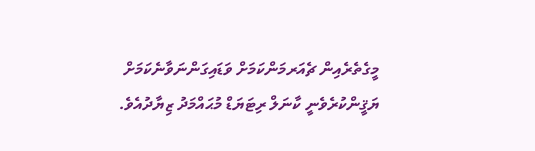މީގެތެރެއިން ޗެއަރމަންކަމަށް ވަޑައިގަންނަވާނެކަމަށް ޔަޤީންކުރެވެނީ ކާނަލް ރިޓަޔަޑް މުޙައްމަދު ޒިޔާދުއެވެ.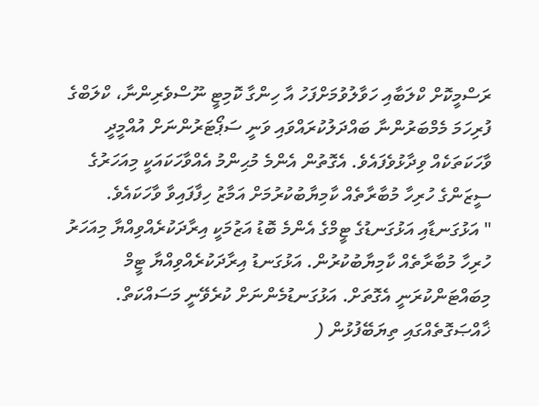ރަސްމީކޮށް ކްލަބާއި ހަވާލުވުމަށްފަހު އާ ހިންގާ ކޮމިޓީ ނޫސްވެރިންނާ، ކްލަބްގެ ފުރިހަމަ މެމްބަރުންނާ ބައްދަލުކުރައްވައި ވަނީ ސަޕޯޓަރުންނަށް އުއްމީދީ ވާހަކަތަކެއް ވިދާޅުވެފައެވެ. އެގޮތުން އެންމެ މުޙިންމު އެއްވާހަކައަކީ މިއަހަރުގެ ސީޒަންގެ ހުރިހާ މުބާރާތެއް ކާމިޔާބުކުރުމަށް އަމާޒު ހިފާފައިވާ ވާހަކައެވެ.
" އަޅުގަނޑާއި އަޅުގަނޑުގެ ޓީމްގެ އެންމެ ބޮޑު އަޒުމަކީ އިރާދަކުރެއްވިއްޔާ މިއަހަރު ހުރިހާ މުބާރާތެއް ކާމިޔާބުކުރުން. އަޅުގަނޑު އިރާދަކުރެއްވިއްޔާ ޓީމް މިބައްޓަންކުރަނީ އެގޮތަށް. އަޅުގަނޑުމެންނަށް ކުރެވޭނީ މަސައްކަތް. ޚާއްޞަގޮތެއްގައި ތިޔަބޭފުޅުން (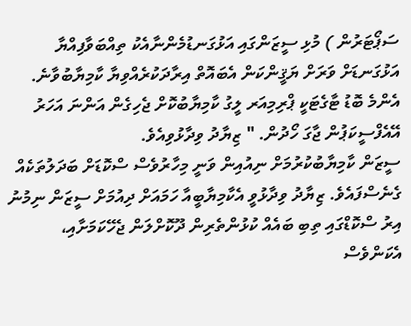ސަޕޯޓަރުން ) މުޅި ސީޒަންގައި އަޅުގަނޑުމެންނާއެކު ތިއްބަވާފިއްޔާ އަޅުގަނޑަށް ވަރަށް ޔަޤީންކަން އެބައޮތް އިރާދަކުރެއްވިޔާ ކާމިޔާބުވާނެ. އެންމެ ބޮޑު ޓާގެޓަކީ ޕްރިމިއަރ ލީގު ކާމިޔާބުކޮށް ޖެހިގެން އަންނަ އަހަރު އޭއެފްސީކަޕުން ޖާގަ ހޯދުން. " ޒިޔާދު ވިދާޅުވިއެވެ.
ސީޒަން ކާމިޔާބުކުރުމަށް ނިއުއިން ވަނީ މިހާރުވެސް ސްކޮޑަށް ބަދަލުތަކެއް ގެނެސްފައެވެ. ޒިޔާދު ވިދާޅުވީ އެކާމިޔާބީއާ ހަމައަށް ދިއުމަށް ސީޒަން ނިމުނު އިރު ސްކޮޑްގައި ތިބި ބައެއް ކުޅުންތެރިން ދޫކޮށްލަން ޖެހޭކަމަށާއި، އެކަންވެސް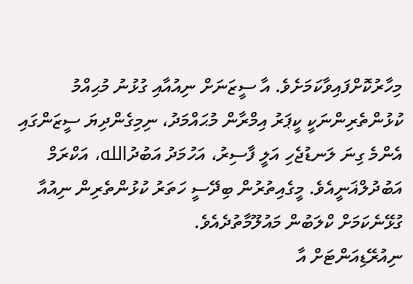މިހާރުކޮށްފައިވާކަމަށެވެ. އާ ސީޒަނަށް ނިއުއާއި ގުޅުނު މުޙިއްމު ކުޅުންތެރިންނަކީ ކީޕަރު އިމްރާން މުޙައްމަދު، ނިމިގެންދިޔަ ސީޒަންގައި އެންމެ ގިނަ ލަނޑުޖެހި އަލީ ފާސިރު، އަހުމަދު އަބުދުالله، އަކްރަމް އަބުދުލްޣަނީއެވެ. މީގެއިތުރުން ބިދޭސީ ހަތަރު ކުޅުންތެރިން ނިއުއާ ގުޅޭނެކަމަށް ކްލަބުން މައުލޫމާތުދެއެވެ.
ނިއުރޭޑިއަންޓަށް އާ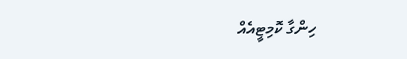ހިންގާ ކޮމިޓީއެއް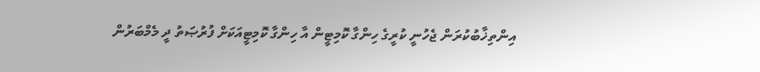އިންތިޚާބުކުރަން ޖެހުނީ ކުރީގެ ހިންގާ ކޮމިޓީން އާ ހިންގާ ކޮމިޓީއަކަށް ފުރުޞަތު ދީ މެމްބަރުން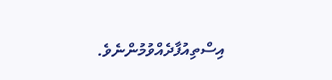އިސްތިއުފާދެއްވުމުންނެވެ.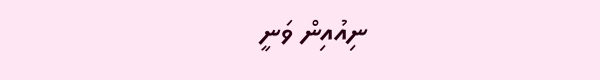ނިއުއިން ވަނީ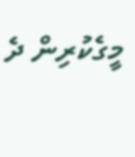މީގެކުރިން ދެ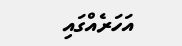އަހަރެއްގައި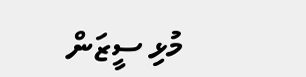މުޅި ސީޒަން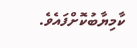ކާމިޔާބުކޮށްފައެވެ.